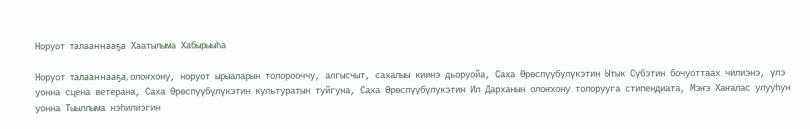Норуот талааннааҕа Хаатылыма Хабырыыһа

Норуот талааннааҕа, олоҥхону, норуот ырыаларын толорооччу, алгысчыт, сахалыы киинэ дьоруойа, Саха Өрөспүүбүлүкэтин Ытык Сүбэтин бочуоттаах чилиэнэ, үлэ уонна сцена ветерана, Саха Өрөспүүбүлүкэтин культуратын туйгуна, Саха Өрөспүүбүлүкэтин Ил Дарханын олоҥхону толорууга стипендиата, Мэҥэ Хаҥалас улууһун уонна Тыыллыма нэһилиэгин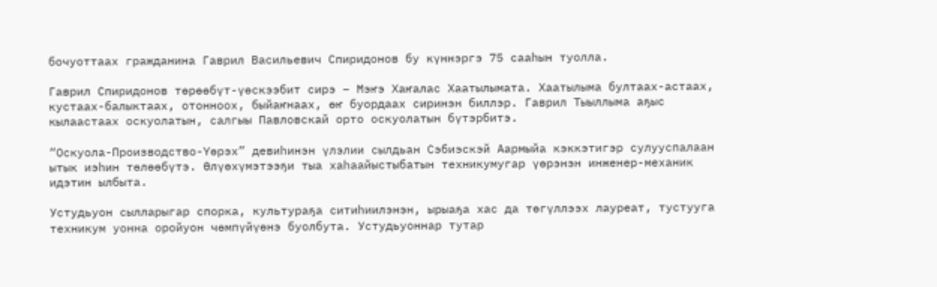бочуоттаах гражданина Гаврил Васильевич Спиридонов бу күннэргэ 75 сааһын туолла.

Гаврил Спиридонов төрөөбүт-үөскээбит сирэ – Мэҥэ Хаҥалас Хаатылымата. Хаатылыма бултаах-астаах, кустаах-балыктаах, отонноох, быйаҥнаах, өҥ буордаах сиринэн биллэр. Гаврил Тыыллыма аҕыс кылаастаах оскуолатын, салгыы Павловскай орто оскуолатын бүтэрбитэ.

“Оскуола-Производство-Үөрэх” девиһинэн үлэлии сылдьан Сэбиэскэй Аармыйа кэккэтигэр сулууспалаан ытык иэһин төлөөбүтэ. Өлүөхүмэтээҕи тыа хаһаайыстыбатын техникумугар үөрэнэн инженер-механик идэтин ылбыта.

Устудьуон сылларыгар спорка, культураҕа ситиһиилэнэн, ырыаҕа хас да төгүллээх лауреат, тустууга техникум уонна оройуон чөмпүйүөнэ буолбута. Устудьуоннар тутар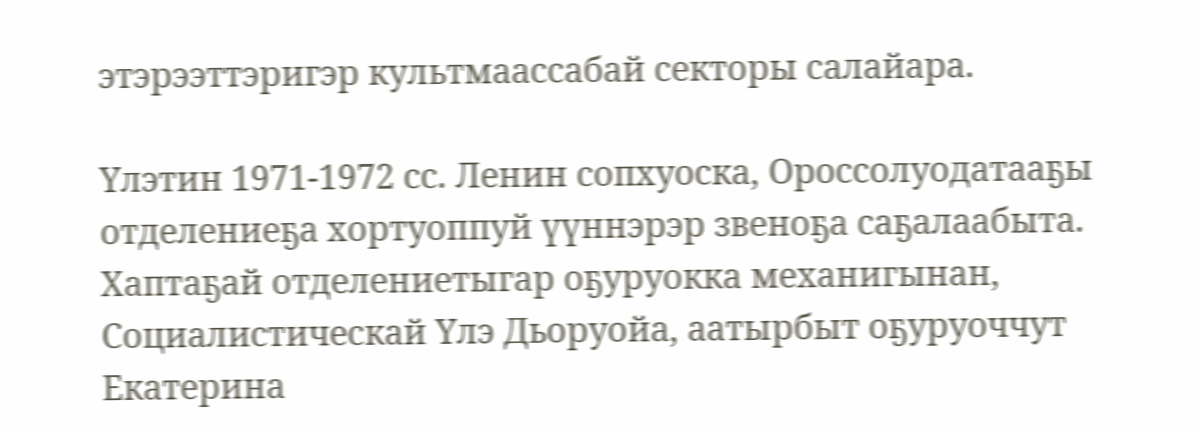этэрээттэригэр культмаассабай секторы салайара.

Үлэтин 1971-1972 сс. Ленин сопхуоска, Ороссолуодатааҕы отделениеҕа хортуоппуй үүннэрэр звеноҕа саҕалаабыта. Хаптаҕай отделениетыгар оҕуруокка механигынан, Социалистическай Үлэ Дьоруойа, аатырбыт оҕуруоччут Екатерина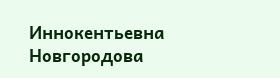Иннокентьевна Новгородова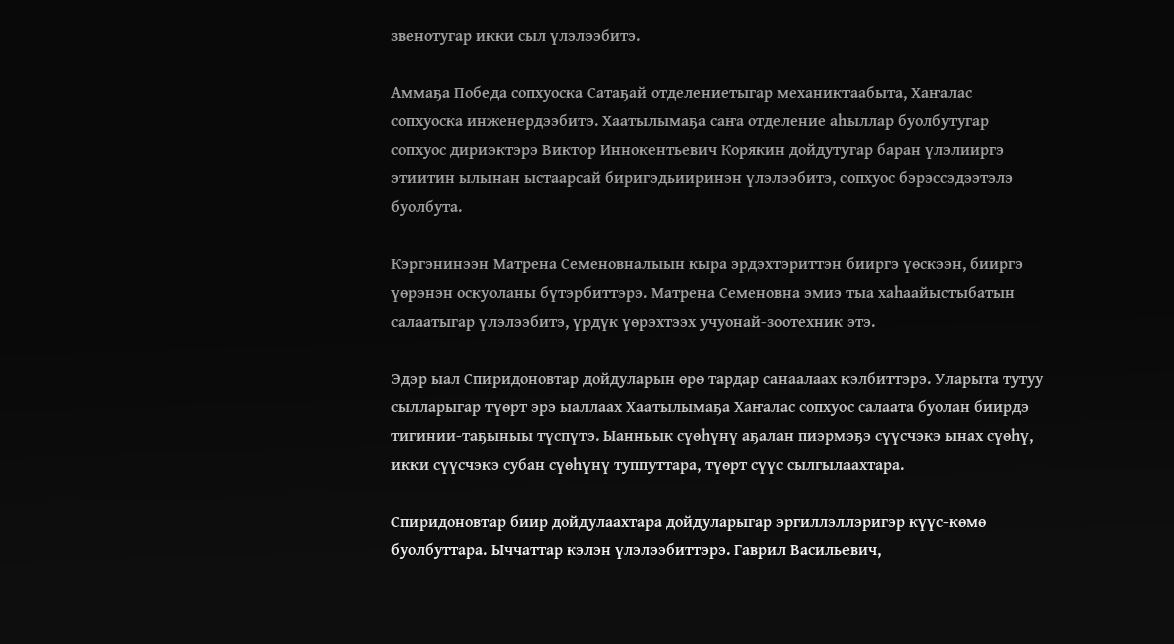звенотугар икки сыл үлэлээбитэ.

Аммаҕа Победа сопхуоска Сатаҕай отделениетыгар механиктаабыта, Хаҥалас сопхуоска инженердээбитэ. Хаатылымаҕа саҥа отделение аһыллар буолбутугар сопхуос дириэктэрэ Виктор Иннокентьевич Корякин дойдутугар баран үлэлииргэ этиитин ылынан ыстаарсай биригэдьииринэн үлэлээбитэ, сопхуос бэрэссэдээтэлэ буолбута.

Кэргэнинээн Матрена Семеновналыын кыра эрдэхтэриттэн бииргэ үөскээн, бииргэ үөрэнэн оскуоланы бүтэрбиттэрэ. Матрена Семеновна эмиэ тыа хаһаайыстыбатын салаатыгар үлэлээбитэ, үрдүк үөрэхтээх учуонай-зоотехник этэ.

Эдэр ыал Спиридоновтар дойдуларын өрө тардар санаалаах кэлбиттэрэ. Уларыта тутуу сылларыгар түөрт эрэ ыаллаах Хаатылымаҕа Хаҥалас сопхуос салаата буолан биирдэ тигинии-таҕыныы түспүтэ. Ыанньык сүөһүнү аҕалан пиэрмэҕэ сүүсчэкэ ынах сүөһү, икки сүүсчэкэ субан сүөһүнү туппуттара, түөрт сүүс сылгылаахтара.

Спиридоновтар биир дойдулаахтара дойдуларыгар эргиллэллэригэр күүс-көмө буолбуттара. Ыччаттар кэлэн үлэлээбиттэрэ. Гаврил Васильевич,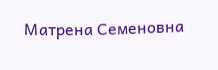Матрена Семеновна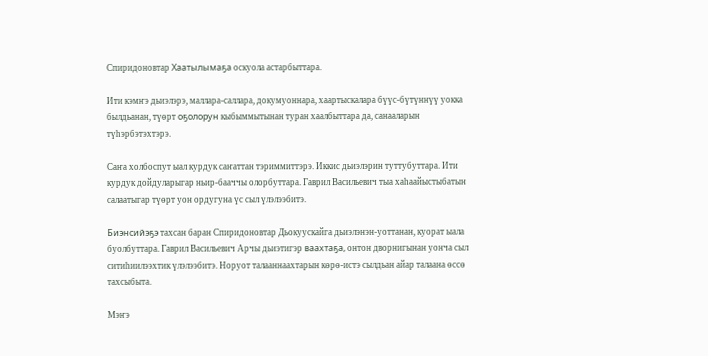Спиридоновтар Хаатылымаҕа оскуола астарбыттара.

Ити кэмҥэ дьиэлэрэ, маллара-саллара, докумуоннара, хаартыскалара бүүс-бүтүннүү уокка былдьанан, түөрт оҕолорун кыбыммытынан туран хаалбыттара да, санааларын түһэрбэтэхтэрэ.

Саҥа холбоспут ыал курдук саҥаттан тэриммиттэрэ. Иккис дьиэлэрин туттубуттара. Ити курдук дойдуларыгар ньир-бааччы олорбуттара. Гаврил Васильевич тыа хаһаайыстыбатын салаатыгар түөрт уон ордугуна үс сыл үлэлээбитэ.

Биэнсийэҕэ тахсан баран Спиридоновтар Дьокуускайга дьиэлэнэн-уоттанан, куорат ыала буолбуттара. Гаврил Васильевич Арчы дьиэтигэр ваахтаҕа, онтон дворнигынан уонча сыл ситиһиилээхтик үлэлээбитэ. Норуот талааннаахтарын көрө-истэ сылдьан айар талаана өссө тахсыбыта.

Мэҥэ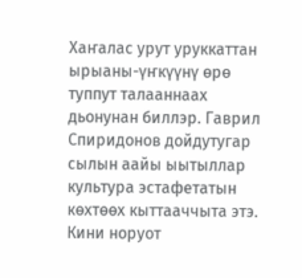Хаҥалас урут уруккаттан ырыаны-үҥкүүнү өрө туппут талааннаах дьонунан биллэр. Гаврил Спиридонов дойдутугар сылын аайы ыытыллар культура эстафетатын көхтөөх кыттааччыта этэ. Кини норуот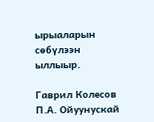ырыаларын сөбүлээн ыллыыр.

Гаврил Колесов П.А. Ойуунускай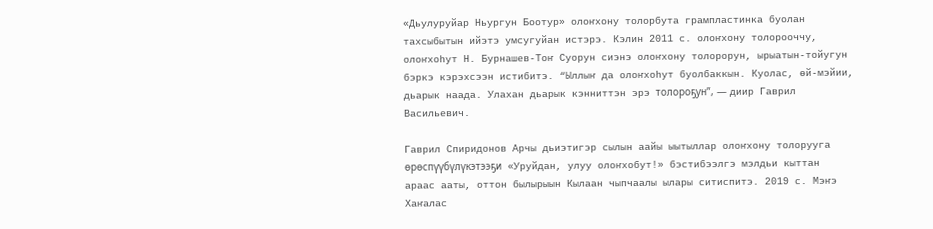«Дьулуруйар Ньургун Боотур» олоҥхону толорбута грампластинка буолан тахсыбытын ийэтэ умсугуйан истэрэ. Кэлин 2011 с. олоҥхону толорооччу, олоҥхоһут Н. Бурнашев-Тоҥ Суорун сиэнэ олоҥхону толорорун, ырыатын-тойугун бэркэ кэрэхсээн истибитэ. “Ыллыҥ да олоҥхоһут буолбаккын. Куолас, өй-мэйии, дьарык наада. Улахан дьарык кэнниттэн эрэ толороҕун”, — диир Гаврил Васильевич.

Гаврил Спиридонов Арчы дьиэтигэр сылын аайы ыытыллар олоҥхону толорууга өрөспүүбүлүкэтээҕи «Уруйдан, улуу олоҥхобут!» бэстибээлгэ мэлдьи кыттан араас ааты, оттон былырыын Кылаан чыпчаалы ылары ситиспитэ. 2019 с. Мэҥэ Хаҥалас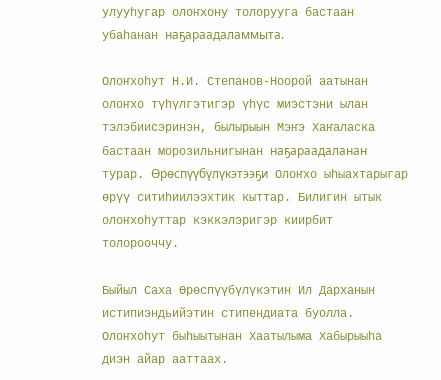улууһугар олоҥхону толорууга бастаан убаһанан наҕараадаламмыта.

Олоҥхоһут Н.И. Степанов-Ноорой аатынан олоҥхо түһүлгэтигэр үһүс миэстэни ылан тэлэбиисэринэн, былырыын Мэҥэ Хаҥаласка бастаан морозильнигынан наҕараадаланан турар. Өрөспүүбүлүкэтээҕи Олоҥхо ыһыахтарыгар өрүү ситиһиилээхтик кыттар. Билигин ытык олоҥхоһуттар кэккэлэригэр киирбит толорооччу.

Быйыл Саха Өрөспүүбүлүкэтин Ил Дарханын истипиэндьийэтин стипендиата буолла. Олоҥхоһут быһыытынан Хаатылыма Хабырыыһа диэн айар ааттаах.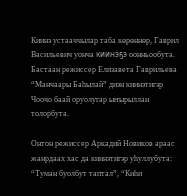Киинэ устааччылар таба көрөннөр, Гаврил Васильевич уонча киинэҕэ оонньообута. Бастаан режиссер Елизавета Гаврильева “Манчаары Баһылай” диэн киинэтигэр Чоочо баай оруолугар ыҥырыллан толорбута.

Онтон режиссер Аркадий Новиков араас жанрдаах хас да киинэтигэр уһуллубута: “Туман буолбут таптал”, “Киһи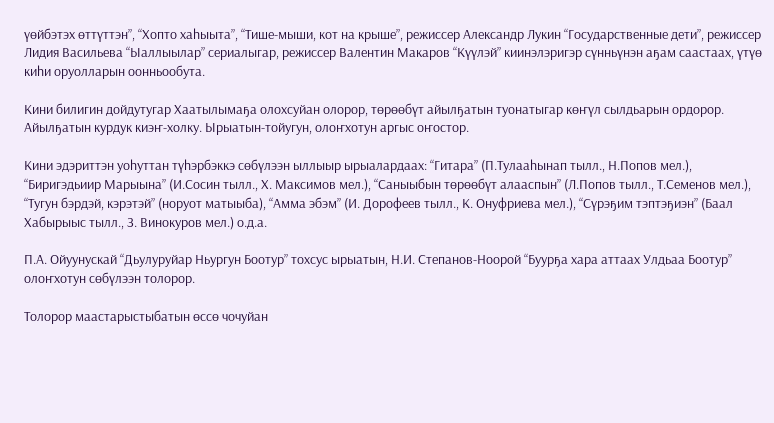үөйбэтэх өттүттэн”, “Хопто хаһыыта”, “Тише-мыши, кот на крыше”, режиссер Александр Лукин “Государственные дети”, режиссер Лидия Васильева “Ыаллыылар” сериалыгар, режиссер Валентин Макаров “Күүлэй” киинэлэригэр сүнньүнэн аҕам саастаах, үтүө киһи оруолларын оонньообута.

Кини билигин дойдутугар Хаатылымаҕа олохсуйан олорор, төрөөбүт айылҕатын туонатыгар көҥүл сылдьарын ордорор. Айылҕатын курдук киэҥ-холку. Ырыатын-тойугун, олоҥхотун аргыс оҥостор.

Кини эдэриттэн уоһуттан түһэрбэккэ сөбүлээн ыллыыр ырыалардаах: “Гитара” (П.Тулааһынап тылл., Н.Попов мел.), “Биригэдьиир Марыына” (И.Сосин тылл., Х. Максимов мел.), “Саныыбын төрөөбүт алааспын” (Л.Попов тылл., Т.Семенов мел.), “Тугун бэрдэй, кэрэтэй” (норуот матыыба), “Амма эбэм” (И. Дорофеев тылл., К. Онуфриева мел.), “Сүрэҕим тэптэҕиэн” (Баал Хабырыыс тылл., З. Винокуров мел.) о.д.а.

П.А. Ойуунускай “Дьулуруйар Ньургун Боотур” тохсус ырыатын, Н.И. Степанов-Ноорой “Буурҕа хара аттаах Улдьаа Боотур” олоҥхотун сөбүлээн толорор.

Толорор маастарыстыбатын өссө чочуйан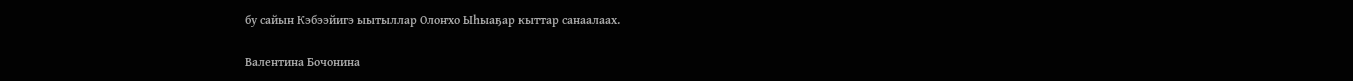бу сайын Кэбээйигэ ыытыллар Олоҥхо Ыһыаҕар кыттар санаалаах.

Валентина Бочонина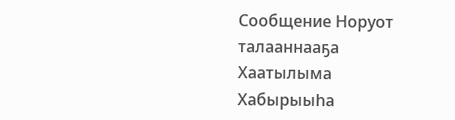Сообщение Норуот талааннааҕа Хаатылыма Хабырыыһа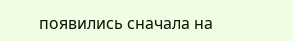появились сначала на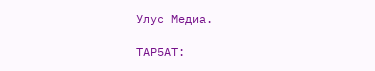Улус Медиа.

ТАР5АТ: